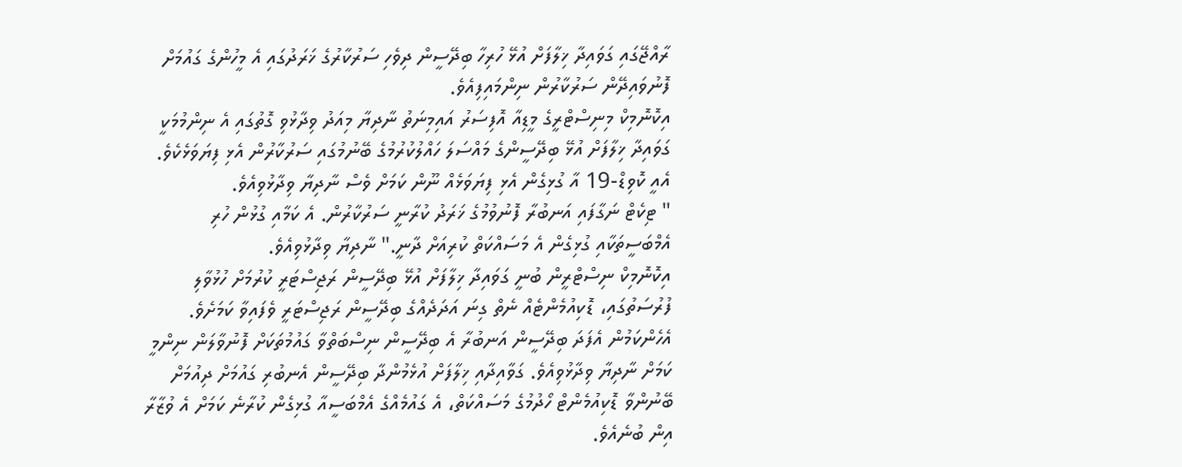ރާއްޖޭގައި ގަވައިދާ ޚިލާފަށް އުޅޭ ހުރިހާ ބިދޭސީން ދިވެހި ސަރުކާރުގެ ޚަރަދުގައި އެ މީހުންގެ ގައުމަށް ފޮނުވައިދޭން ސަރުކާރުން ނިންމައިފިއެވެ.
އިކޮނޮމިކް މިނިސްޓްރީގެ މީޑިއާ އޮފިސަރު އައިމިނަތު ނާދިޔާ މިއަދު ވިދާޅުވި ގޮތުގައި އެ ނިންމުމަކީ ގަވައިދާ ޚިލާފަށް އުޅޭ ބިދޭސީންގެ މައްސަލަ ހައްލުކުރުމުގެ ބޭނުމުގައި ސަރުކާރުން އެޅި ފިޔަވަޅެކެވެ. އެއީ ކޮވިޑް-19 އާ ގުޅިގެން އެޅި ފިޔަވަޅެއް ނޫން ކަމަށް ވެސް ނާދިޔާ ވިދާޅުވިއެވެ.
" ޓިކެޓް ނަގާފައި އަނބުރާ ފޮނުވުމުގެ ޚަރަދު ކުރާނީ ސަރުކާރުން. އެ ކަމާއި ގުޅުން ހުރި އެމްބަސީތަކާއި ގުޅިގެން އެ މަސައްކަތް ކުރިއަށް ދާނީ." ނާދިޔާ ވިދާޅުވިއެވެ.
އިކޮނޮމިކް ނިސްޓްރީން ބުނީ ގަވައިދާ ޚިލާފަށް އުޅޭ ބިދޭސީން ރަޖިސްޓަރީ ކުރުމަށް ހުޅުވާލި ފުރުސަތުގައި، ޑޮކިއުމެންޓެއް ނެތް ގިނަ އަދަދެއްގެ ބިދޭސީން ރަޖިސްޓަރީ ވެފައިވާ ކަމަށެވެ.
އެހެންކަމުން އެފަދަ ބިދޭސީން އަނބުރާ އެ ބިދޭސީން ނިސްބަތްވާ ގައުމުތަކަށް ފޮނުވާލަން ނިންމީ ކަމަށް ނާދިޔާ ވިދާޅުވިއެވެ. ގަވާއިދާއި ޚިލާފަށް އުޅެމުންދާ ބިދޭސީން އެނބުރި ގައުމަށް ދިއުމަށް ބޭނުންވާ ޑޮކިއުމެންޓް ހޯދުމުގެ މަސައްކަތް، އެ ގައުމެއްގެ އެމްބަސީއާ ގުޅިގެން ކުރާނެ ކަމަށް އެ ވުޒާރާ އިން ބުނެއެވެ.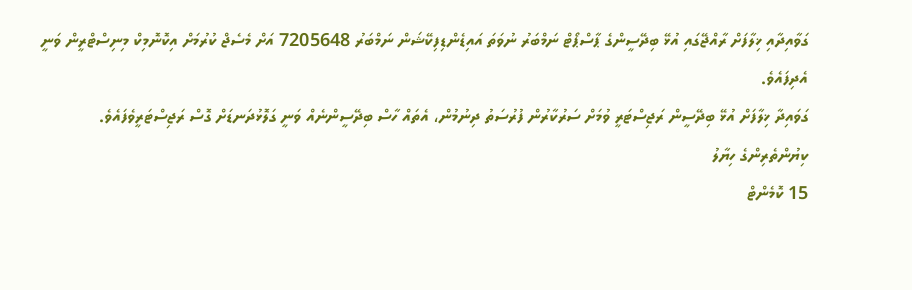ގަވާއިދާއި ޚިލާފަށް ރާއްޖޭގައި އުޅޭ ބިދޭސީންގެ ޕާސްޕޯޓް ނަމްބަރު ނުވަތަ އައިޑެންޑިފިކޭޝަން ނަމްބަރު 7205648 އަށް މެސެޖް ކުރުމަށް އިކޮނޮމިކް މިނިސްޓްރީން ވަނީ އެދިފައެވެ.
ގަވައިދާ ޚިލާފަށް އުޅޭ ބިދޭސީން ރަޖިސްޓަރީ ވުމަށް ސަރުކާރުން ފުރުސަތު ދިނުމުން، އެތައް ހާސް ބިދޭސީންނެއް ވަނީ ގަލޮޅުދަނޑަށް ގޮސް ރަޖިސްޓަރީވެފައެވެ.
ކިޔުންތެރިންގެ ހިޔާލު
15 ކޮމެންޓް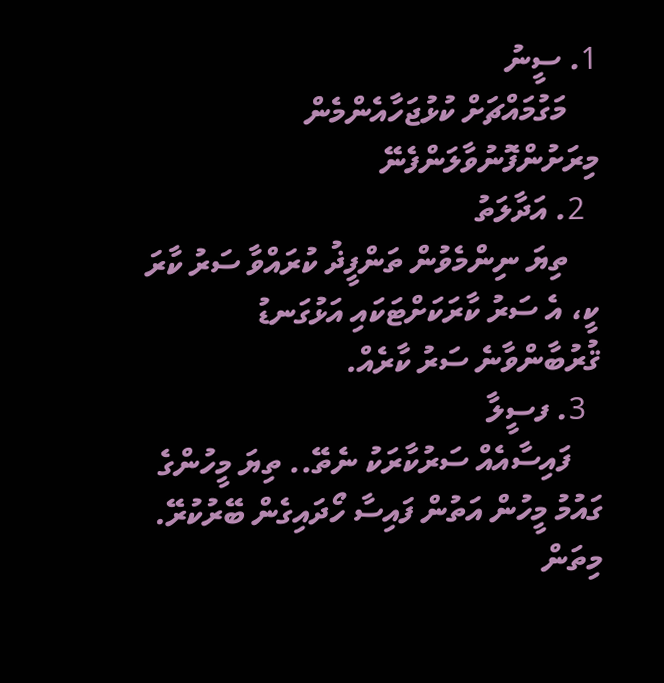1. ސީނު
    މަގުމައްޗަށް ކުޅުޖަހާއެންމެން މިރަށުންފޮނުވާލަންފެނޭ
  2. އަދާލަތު
    ތިޔަ ނިންމެވުން ތަންފީޛު ކުރައްވާ ސަރު ކާރަ ކީ، އެ ސަރު ކާރަކަށްޓަކައި އަޅުގަނޑު ޤުރުބާންވާނެ ސަރު ކާރެއް.
  3. ފސީލާ
    ފައިސާއެއް ސަރުކާރަކު ނެތޭ.. ތިޔަ މީހުންގެ ގައުމު މީހުން އަތުން ފައިސާ ހޯދައިގެން ބޭރުކުރޭ. މިތަން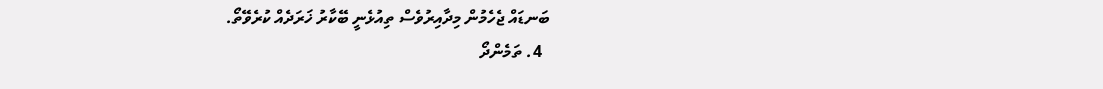ބަނޑައް ޖެހެމުން މިދާއިރުވެސް ތިއުޅެނީ ބޭކާރު ޚަރަދެއް ކުރެވޭތޯ.
  4. ތަމެންދޯ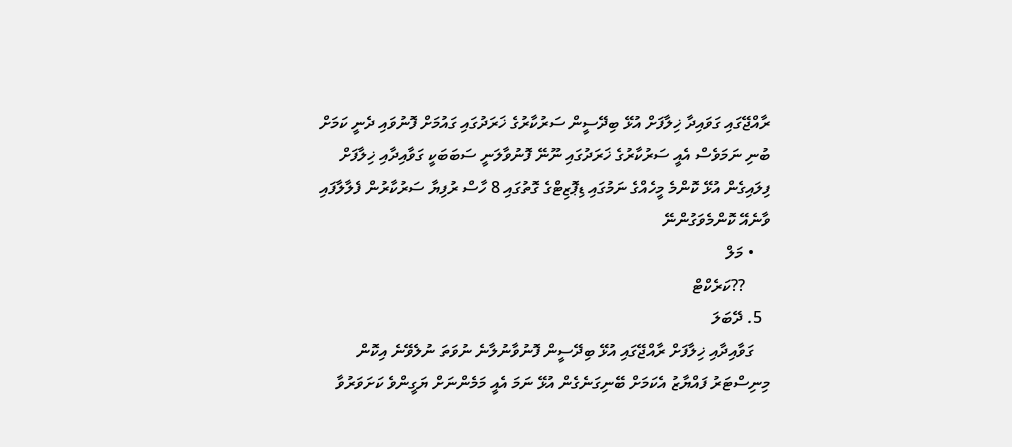ރާއްޖޭގައި ގަވައިދާ ޚިލާފަށް އުޅޭ ބިދޭސީން ސަރުކާރުގެ ޚަރަދުގައި ގައުމަށް ފޮނުވައި ދެނީ ކަމަށް ބުނި ނަމަވެސް އެއީ ސަރުކާރުގެ ޚަރަދުގައި ނޫނޭ ފޮނުވާލަނީ ސަބަބަކީ ގަވާއިދާއި ޚިލާފަށް ފިލައިގެން އުޅޭ ކޮންމެ މީހެއްގެ ނަމުގައި ޑިޕޮޒިޓްގެ ގޮތުގައި 8 ހާސް ރުފިޔާ ސަރުކާރުން ފެލާލާފައި ވާނެއޭ ކޮންމެވަގުންނޭ
    • މަލް
      ??ކަރެކްޓް
  5. ދޭބަލަ
    ގަވާއިދާއި ޚިލާފަށް ރާއްޖޭގައި އުޅޭ ބިދޭސީން ފޮނުވާނުލާނެ ނުވަތަ ނުލެވޭނެ އިކޮން މިނިސްޓަރު ފައްޔާޒު އެކަމަށް ބޭނިގަނެގެން އުޅޭ ނަމަ އެއީ މަމެންނަށް ޔަގީންވެ ކަށަވަރުވާ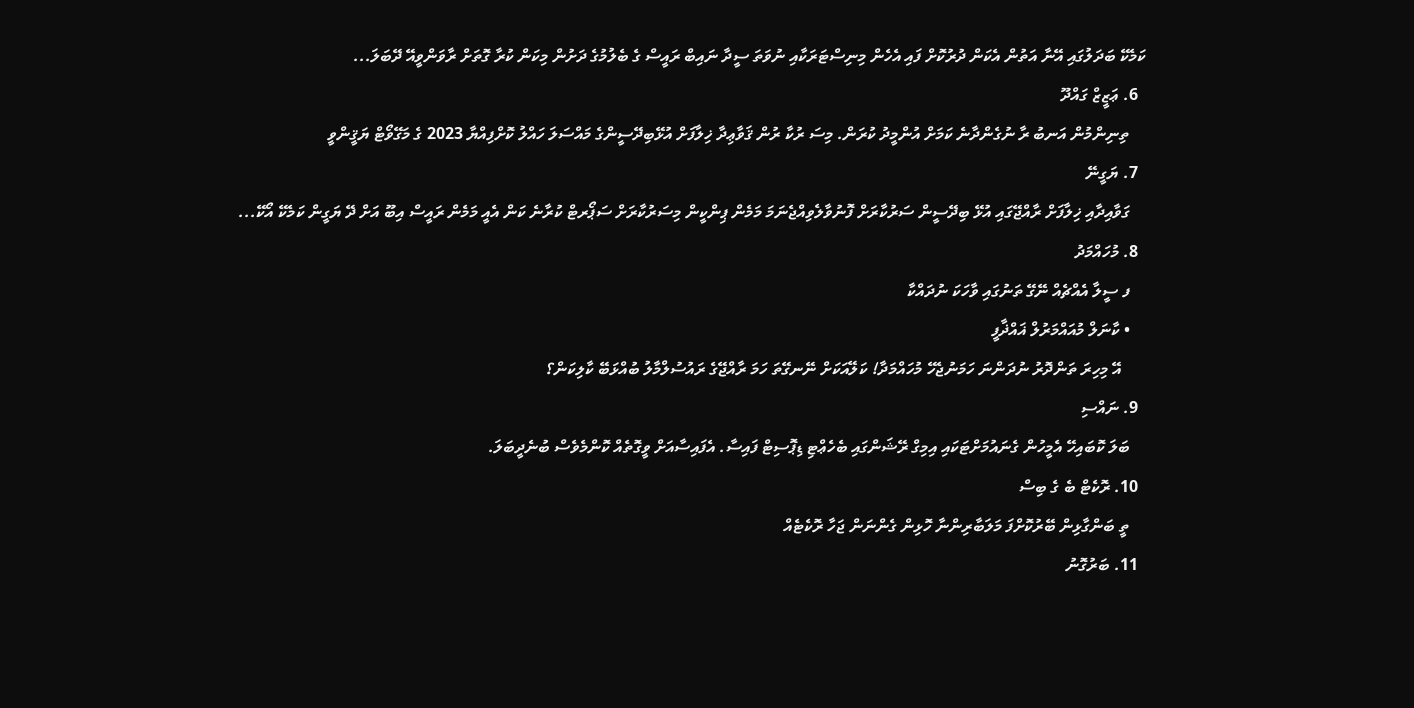ކަމެކޭ ބަދަލުގައި އޭނާ އަތުން އެކަން ދުރުކޮށް ފައި އެހެން މިނިސްޓަރަކާއި ނުވަތަ ސީދާ ނައިބް ރައީސް ގެ ބެލުމުގެ ދަށުން މިކަން ކުރާ ގޮތަށް ރާވަންވީއޭ ދޭބަލަ...
  6. ޢަޒީޒް ގައްދޫ
    ތިނިންމުން އަނބު ރާ ނުގެންދާނެ ކަމަށް އުންމީދު ކުރަން. މިސަ ރުކާ ރުން ޤަވާޢިދާ ޚިލާފަށް އުޅޭބިދޭސީންގެ މައްސަލަ ހައްލު ކޮށްފިއްޔާ 2023 ގެ މަގޭވޯޓް ޔަޤީންވީ
  7. ޔަގީނޭ
    ގަވާއިދާއި ޚިލާފަށް ރާއްޖޭގައި އުޅޭ ބިދޭސީން ސަރުކާރަށް ފޮނުވާލެވިއްޖެނަމަ މަމެން ޕިންކީން މިސަރުކާރަށް ސަޕޯރޓް ކުރާނެ ކަން އެއީ މަމެން ރައީސް އިބޫ އަށް ދޭ ޔަގީން ކަމެކޭ އޯކޭ...
  8. މުހައްމަދު
    ފ ސީލާ އެއްޗެއް ނޭގޭ ތަނުގައި ވާހަކަ ނުދައްކާ
    • ކާނަލް މުއައްމަރުލް ޣައްޛާފީ
      އޭ މިހިރަ ތަންދޮރު ނުދަންނަ ހަމަނުޖެހޭ މުހައްމަދާ! ކަލޭއަކަށް ނޭނގޭތަ ހަމަ ރާއްޖޭގެ ރައުސުލްމާލު ބުއްޅަބޭ ކާލިކަން؟
  9. ނައްސި
    ބަލަ ކޮބައިހޭ އެމީހުން ގެނައުމަށްޓަކައި އިމިގް ރޭޝަންގައި ބެހެޢްޓި ޑިޕޮސިޓް ފައިސާ. އެފައިސާއަށް ވީގޮތެއް ކޮންމެވެސް ބުނެދީބަލަ.
  10. ރޮކެޓް ބެ ގެ ބިސް
    ތީ ބަންގާޅިން ބޭރުކޮށްފަ މަލަބާރިންނާ ހޮޅިން ގެންނަން ޖަހާ ރޮކެޓެއް
  11. ބަރުގޮނު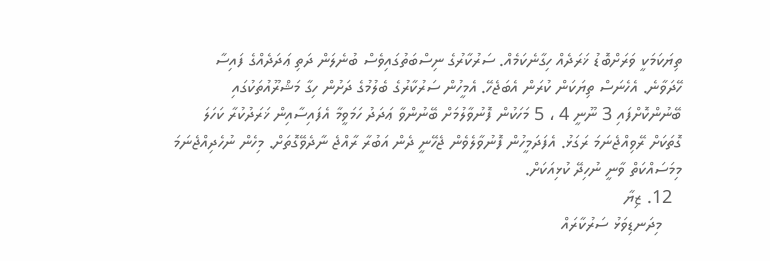ތިޔަކަމަކީ ވަރަށްބޮޑު ޚަރަދެއް ހިގާނެކަމެއް. ސަރުކާރުގެ ނިސްބަތުގައިވެސް ބުނެލަން ދަތި ޢަދަދެއްގެ ފައިސާ ހޭދަވާނެ. އެހެނަސް ތިޔަކަން ކުރަން އެބަޖެހޭ. އެމީހުން ސަރުކާރުގެ ބެލުމުގެ ދަށުން ހިގާ މަޝްރޫއުތަކުގައި ބޭނުންކޮށްފައި 3 ނޫނީ 4 ، 5 މަހަކުން ފޮނުވާލުމަށް ބޭނުންވާ ޢަދަދު ހަމަވީމާ އެފައިސާއިން ޚަރަދުކުރާ ކަހަލަ ގޮތަކަށް ރޭވިއްޖެނަމަ ރަގަޅު. އެފަދަމީހުން ފޮނުވާލެވެން ޖެހޭނީ ދެން އަބުރާ ރާއްޖެ ނާދެވޭގޮތަށް. މިހެން ނުހެދިއްޖެނަމަ މިމަސައްކަތް ވާނީ ނުހިދޭ ކުޅިއަކަށް.
  12. ޒިޔާ
    މިދަނޑިވަޅު ސަރުކާރައް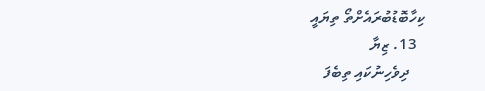ކިހާބޮޑުބުރައެށްތޯ ތިޔައީ
  13. ޒިޔާ
    ދިވެހިނުކައި ތިބެފަ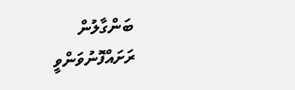ބަންގާލުން ރަށައްފޮނުވަންވީ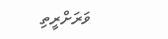ވަރަށްރީތި